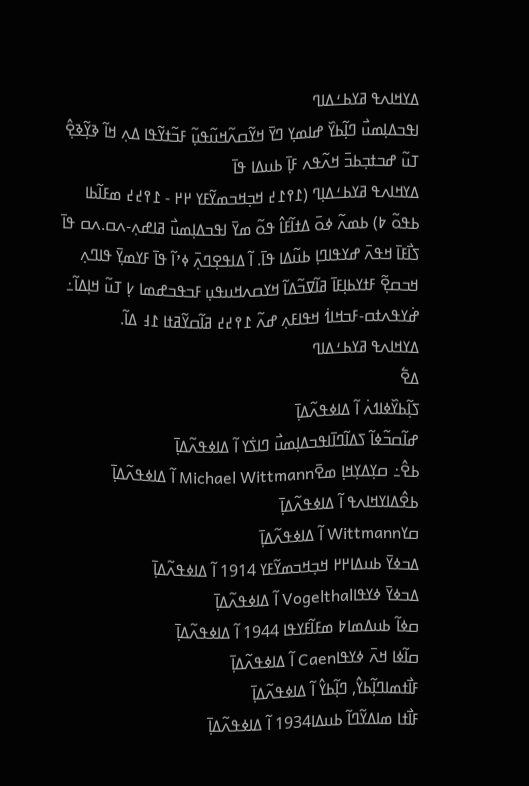ߡߌߞߊߍߟ ߥߌߕߑߡߊߣ
ߊߟߏߡߊ߲ߘߎ߯ ߣߊ߲߬ߕߌ߰ ߝߊߘߌ߲ ߣߌ߫ ߞߌ߬ߛߍ߬ߞߎ߬ߟߎ߲߬ ߓߏ߬ߙߌ߬ߟߊ ߡߍ߲ ߞߊ߬ ߢߌ߲߬ߢߐ߲߮ ߠߎ߬ ߝߏߙߏ߲ߕߏ߫ ߞߍ߬ߟߍ ߓߊ߲߫ ߕߎߡߊ ߟߊ߫
ߡߌߞߊߍߟ ߥߌߕߑߡߊ߲ߣ (߁߉߁߄ ߞߏ߲ߞߏߘߌ߬ߓߌ ߂߂ - ߁߉߄߄ ߘߓߊ߬ߕߊ ߕߟߋ߬ ߈) ߕߘߍ߬ ߦߋ߫ ߡߙߊ߬ߓߊ߮ ߟߋ߬ ߘߌ߫ ߊߟߏߡߊ߲ߘߎ߯ ߥߊߝߍ߲-ߍߛ.ߍߛ ߟߊ߫ ߖߊ߯ߓߊ߫ ߞߟߍ߫ ߝߌߟߊߣߊ߲ ߕߎ߬ߡߊ ߟߊ߫. ߊ߬ ߡߊߟߐ߲ߣߍ߲߫ ߦߴߊ߬ ߟߊ߫ ߓߌߘߌ߲߫ ߟߊߣߍ߲ ߞߏߛߐ߲߬ ߓߙߌߕߊ߲ߓߊ߫ ߥߊ߬ߜߏ߬ߡߊ߬ ߞߌߛߍߞߎߟߎ߲ ߓߏߟߏߝߘߊ ߇߲ ߠߎ߬ ߞߊ߲ߡߊ߬߸ ߝ߭ߌߟߍߙߛ-ߓߏߞߊߗ߭ ߞߟߊߓߍ߲ ߝߍ߬ ߁߉߄߄ ߥߊ߬ߛߌ߬ߥߙߊ ߁߃ ߡߊ߬.
ߡߌߞߊߍߟ ߥߌߕߑߡߊߣ
ߡߐ߱
ߖߊ߲߬ߕߌ߰ߦߊߗߍ߭ ߊ߬ ߡߊߦߟߍ߬ߡߊ߲߫
ߝߊ߬ߛߏ߬ߦߊ߬ ߖߡߊ߬ߣߊ߫ߊߟߏߡߊ߲ߘߎ߯ ߣߊߖ߭ߌ ߊ߬ ߡߊߦߟߍ߬ߡߊ߲߫
ߕߐ߮߸ ߛߌ߲ߡߌ߲ߞߊ߲ ߘߐ߫Michael Wittmann ߊ߬ ߡߊߦߟߍ߬ߡߊ߲߫
ߕߐ߮ߡߊߌߞߊߍߟ ߊ߬ ߡߊߦߟߍ߬ߡߊ߲߫
ߛߌWittmann ߊ߬ ߡߊߦߟߍ߬ߡߊ߲߫
ߡߏߦߌ߫ ߕߎߡߊ߂߂ ߞߏ߲ߞߏߘߌ߬ߓߌ 1914 ߊ߬ ߡߊߦߟߍ߬ߡߊ߲߫
ߡߏߦߌ߫ ߦߌߟߊVogelthal ߊ߬ ߡߊߦߟߍ߬ߡߊ߲߫
ߛߦߊ߬ ߕߎߡߘߊ߈ ߘߓߊ߬ߓߌߟߊ 1944 ߊ߬ ߡߊߦߟߍ߬ߡߊ߲߫
ߛߊ߬ߦߊ ߞߍ߫ ߦߌߟߊCaen ߊ߬ ߡߊߦߟߍ߬ߡߊ߲߫
ߓߊ߯ߙߘߊߣߊ߲߬ߕߌ߮, ߣߊ߲߬ߕߌ߮ ߊ߬ ߡߊߦߟߍ߬ߡߊ߲߫
ߓߊ߯ߙߊ ߘߊߡߌ߬ߣߊ߬ ߕߎߡߊ1934 ߊ߬ ߡߊߦߟߍ߬ߡߊ߲߫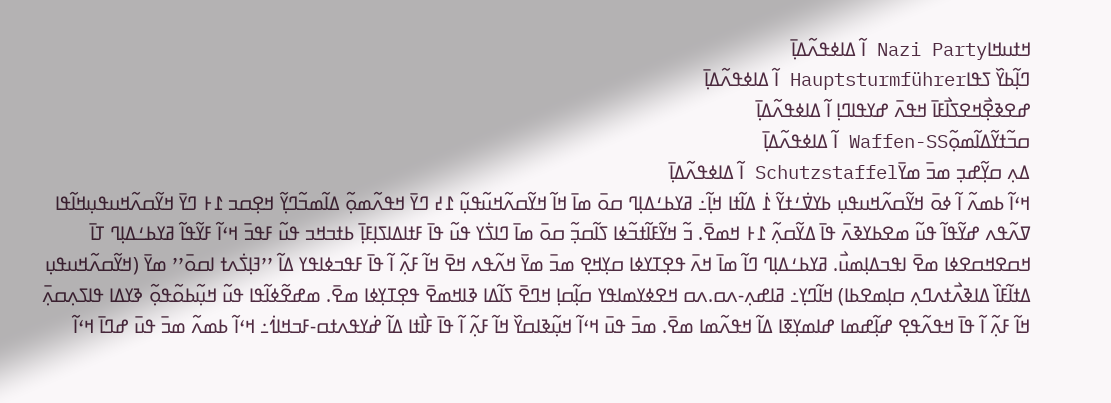ߞߙߎߞߊNazi Party ߊ߬ ߡߊߦߟߍ߬ߡߊ߲߫
ߣߊ߲߬ߕߌ߰ ߖߟߊHauptsturmführer ߊ߬ ߡߊߦߟߍ߬ߡߊ߲߫
ߝߐߢߐ߲߯ߞߐߖߊ߯ߓߊ߫ ߞߟߍ߫ ߝߌߟߊߣߊ߲ ߊ߬ ߡߊߦߟߍ߬ߡߊ߲߫
ߛߏ߬ߙߌ߬ߡߊ߬ߘߋ߲߬Waffen-SS ߊ߬ ߡߊߦߟߍ߬ߡߊ߲߫
ߡߍ߲ ߛߌ߲߬ߝߏ߲ ߘߏ߫ ߘߌ߫Schutzstaffel ߊ߬ ߡߊߦߟߍ߬ߡߊ߲߫
ߞߵߊ߬ ߕߘߍ߬ ߊ߬ ߦߋ߫ ߞߌ߬ߛߍ߬ߞߎߟߎ߲ ߕߌߜ߭ߑߙߌ߬ ߁߭ ߡߊ߬ߙߊ ߞߊ߲߬߸ ߥߌߕߑߡߊ߲ߣ ߛߋ߫ ߘߊ߫ ߞߊ߬ ߞߌ߬ߛߍ߬ߞߎ߬ߟߎ߲߬ ߁߄ ߣߌ߫ ߞߟߍ߬ߘߋ߲߬ ߡߊ߬ߘߏ߬ߣߌ߲߬ ߞߐ߲ߛߏ ߁߅ ߣߌ߫ ߞߌ߬ߛߍ߬ߞߎߟߎ߲ߞߊ߬ߟߊ ߜߍ߬ߟߍ ߝߌ߬ߟߊ߬ ߟߎ߬ ߘߐߕߌߢߍ߫ ߟߊ߫ ߡߌ߬ߛߍ߲߬ ߁߅ ߞߘߐ߫. ߏ߬ ߞߌ߬ߓߊ߬ߙߏ߬ߦߊ ߖߊ߬ߛߏ߲߬ ߛߋ߫ ߘߊ߫ ߣߊߖ߭ߌ ߟߎ߬ ߟߊ߫ ߓߙߊߡߊߖߊ߲ߓߊ߲߫ ߕߙߏߞߏ ߟߎ߬ ߓߟߏ߫ ߞߵߊ߬ ߓߌ߬ߟߊ߬ ߥߌߕߑߡߊ߲ߣ ߠߊ߫ ߞߛߐߞߛߐߦߊ ߘߐ߫ ߊߟߏߡߊ߲ߘߎ߯. ߥߌߕߑߡߊ߲ߣ ߣߊ߬ ߘߊ߫ ߞߍ߫ ߟߐ߲ߠߌߦߊ ߛߌ߲ߞߐ߲ ߘߏ߫ ߘߌ߫ ߞߍ߬ߟߍ ߞߐ߫ ߞߊ߬ ߓߍ߲߬ ߊ߬ ߟߊ߫ ߓߟߏߦߊߟߌ ߡߊ߬ ߴߴߔߊ߲ߖ߭ߍߙ ߊߛߋ߫ߴߴ ߘߌ߫ (ߞߌ߬ߛߍ߬ߞߎߟߎ߲ ߡߙߊ߬ߓߊ߰ ߡߊߢߍ߯ߙߍߣߍ߲ ߛߊ߲ߘߐߕߊ) ߞߊ߬ߣߌ߲߸ ߥߊߝߍ߲-ߍߛ.ߍߛ ߞߐߦߌߘߊߟߌ ߛߊ߲߬ߛߊ߲ ߞߣߐ߫ ߖߊ߬ߡߊ ߢߊߞߘߐ߫ ߟߐ߲ߠߌ߲ߦߊ ߘߐ߫. ߘߝߐ߬ߦߊ߬ߟߊ ߟߎ߬ ߞߎ߲߬ߕߋ߬ߟߋ߲߬ ߢߌߡߊ ߟߊߖߍ߲ߛߍ߲߫ ߞߊ߬ ߓߍ߲߬ ߊ߬ ߟߊ߫ ߞߟߍ߬ߟߐ߲ ߝߊ߲߬ߝߘߊ ߝߊߘߌ߲ߧߊ ߡߊ߬ ߞߟߍ߬ߘߊ ߘߐ߫. ߘߏ߫ ߟߎ߫ ߞߵߊ߬ ߞߎ߲߬ߢߊߛߌ߰ ߞߊ߬ ߓߍ߲߬ ߊ߬ ߟߊ߫ ߓߊ߯ߙߊ ߡߊ߬ ߝ߭ߌߟߍߙߛ-ߓߏߞߊߗ߭߸ ߞߵߊ߬ ߕߘߍ߬ ߘߏ߫ ߟߎ߫ ߝߣߊ߫ ߞߵߊ߬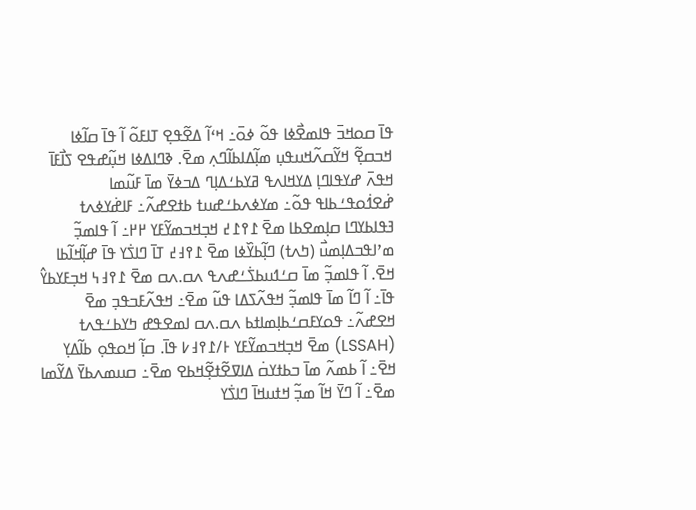ߟߊ߫ ߛߋߞߏ߫ ߟߊߘߐ߯ߦߊ ߟߋ߬ ߦߋ߫߸ ߞߵߊ߬ ߡߐ߬ߟߐ߲ ߠߊߓߋ߬ ߊ߬ ߟߊ߫ ߛߊ߬ߦߊ ߞߏߛߐ߲߬ ߞߌ߬ߛߍ߬ߞߎߟߎ߲ ߘߊ߲߬ߡߊߕߊ߬ߣߍ߲ ߘߐ߫. ߢߣߊߡߦߊ ߞߎ߲߬ߝߟߐ ߖߊ߯ߓߊ߫ ߞߟߍ߫ ߝߌߟߊߣߊ߲ ߡߌߞߊߍߟ ߥߌߕߑߡߊ߲ߣ ߡߏߦߌ߫ ߘߊ߫ ߓߎ߬ߘߊ ߝ߭ߐߗ߭ߋߟߑߕߊߟ ߟߋ߬߸ ߘߌߦߍߕߑߝߎߙ ߕߙߐߝߍ߬߸ ߓߊߝ߭ߌߦߍߙ ߔߟߊߕߌߣߊ ߛߊ߲ߘߐߕߊ ߘߐ߫ ߁߉߁߄ ߞߏ߲ߞߏߘߌ߬ߓߌ ߂߂߸ ߊ߬ ߟߊߘߏ߲߬ ߘߴߊߟߏߡߊ߲ߘߎ߯ (ߤߍߙ) ߣߊ߲߬ߕߌ߰ߦߊ ߘߐ߫ ߁߉߃߄ ߠߊ߫ ߣߊߖ߭ߌ ߟߊ߫ ߝߊ߲߬ߞߊ߬ߕߊ ߞߐ߫. ߊ߬ ߟߊߘߏ߲߬ ߘߊ߫ ߛߑߗߎߕߖ߭ߑߝߍߟ ߍߛ.ߍߛ ߘߐ߫ ߁߉߃߆ ߞߏ߲ߓߌߕߌ߮ ߟߊ߫߸ ߊ߬ ߣߊ߬ ߘߊ߫ ߟߊߘߏ߲߬ ߞߟߍ߬ߖߡߊ ߟߎ߬ ߘߐ߫߸ ߞߟߍ߬ߓߏߟߏ߲ ߘߐ߫ ߞߐߝߍ߬߸ ߟߋߌߓߛߑߕߊ߲ߘߊߙߕ ߍߛ.ߍߛ ߊߘߐߟߝ ߤߌߕߑߟߍߙ (LSSAH) ߘߐ߫ ߞߏ߲ߞߏߘߌ߬ߓߌ ߅/߁߉߃߇ ߟߊ߫. ߛߊ߲߬ ߞߋߟߋ߲ ߕߊ߬ߡߌ߲ ߞߐ߫߸ ߊ߬ ߕߘߍ߬ ߘߊ߫ ߏߕߙߌߛ߭ ߡߊߜߐ߬ߙߐ߲߬ߞߕߐ ߘߐ߫߸ ߛߎߘߍߕߌ߫ ߡߌ߬ߘߊ ߘߐ߫߸ ߊ߬ ߣߌ߫ ߞߊ߬ ߘߏ߲߬ ߞߙߎߞߊ߫ ߣߊߖ߭ߌ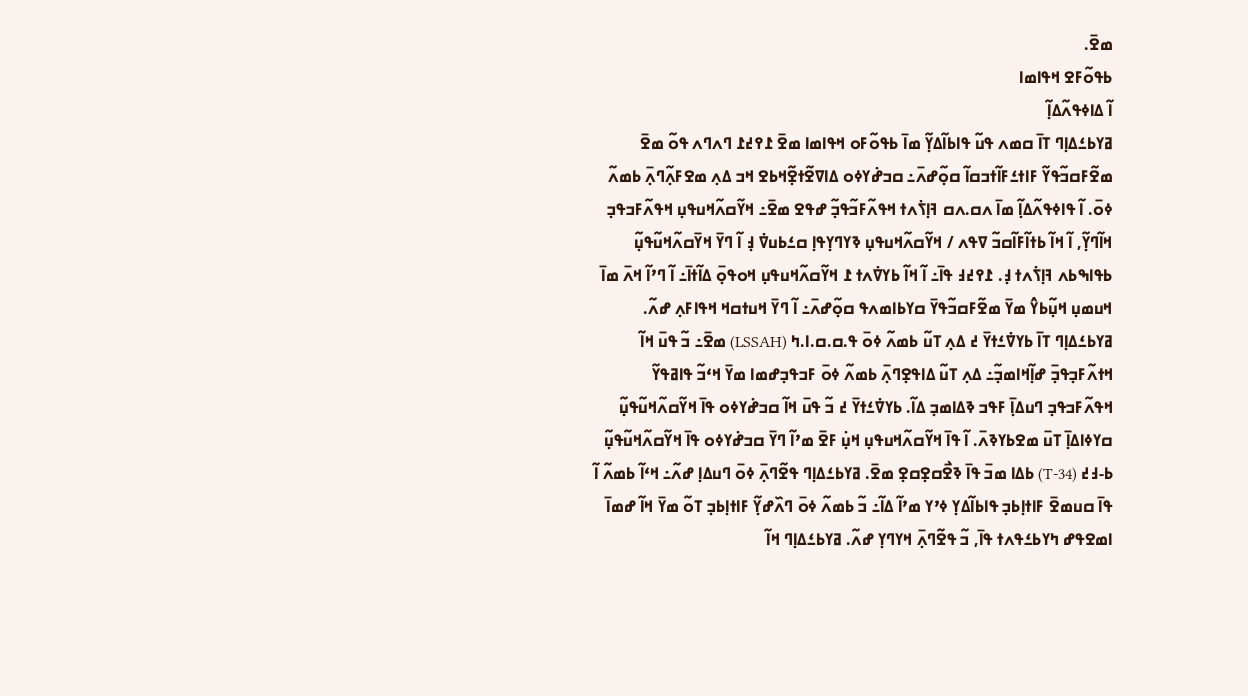ߘߐ߫.
ߕߟߋ߬ߓߐ ߞߟߊߘߊ
ߊ߬ ߡߊߦߟߍ߬ߡߊ߲߬
ߥߌߕߑߡߊ߲ߣ ߠߊ߫ ߛߘߍ ߟߎ߬ ߟߊߕߊ߬ߡߌ߲߬ ߘߊ߫ ߕߟߋ߬ߓߋ ߞߟߊߘߊ ߘߐ߫ ߁߉߄߁ ߣߍߣߍ ߟߋ߬ ߘߐ߫ ߘߐ߬ߓߛߏ߬ߟߌ߬ ߓߊߙߑߓߊ߬ߙߏߛߊ߬ ߛߋ߲߬ߝߍ߫߸ ߛߏߝ߭ߌߦߋ ߡߊߜߐ߬ߙߐ߲߬ߞߕߐ ߞߏ ߡߍ߲ ߘߐߓߍ߲߬ߣߍ߲߫ ߕߘߍ߬ ߦߋ߫. ߊ߬ ߟߊߦߟߍ߬ߡߊ߲߬ ߘߊ߫ ߍߛ.ߍߛ ߔߊ߲ߖ߭ߍߙ ߞߟߍ߬ߓߏ߬ߟߏ߲߬ ߝߟߐ ߘߐ߫߸ ߞߌ߬ߛߍ߬ߞߎߟߎ߲ ߞߟߍ߬ߓߏߟߏ߲ ߞߊ߬ߣߌ߲߬, ߊ߬ ߞߊ߬ ߕߙߊ߬ߓߊ߬ߛߏ߬ ߜߟߍ / ߞߌ߬ߛߍ߬ߞߎߟߎ߲ ߢߌߣߌ߲ߟߊ߲ ߛߑߕߎߜ߭ ߃߲ ߊ߬ ߣߌ߫ ߞߌ߫ߛߍ߬ߞߎ߬ߟߎ߲߬ ߕߟߊߒߕߍ ߔߊ߲ߖ߭ߍߙ ߃߲. ߁߉߄߃ ߟߊ߫߸ ߊ߬ ߞߊ߬ ߕߌߜ߭ߍߙ ߁ ߞߌ߬ߛߍ߬ߞߎߟߎ߲ ߞߋߟߋ߲߫ ߡߊ߬ߙߊ߫߸ ߊ߬ ߣߴߊ߬ ߞߍ߫ ߘߊ߫ ߞߎߘߎ߲ ߞߎ߲߬ߕߌ߮ ߘߌ߫ ߘߐ߬ߓߛߏ߬ߟߌ߫ ߛߌߕߊߘߍߟ ߛߋ߲߬ߝߍ߫߸ ߊ߬ ߣߌ߫ ߞߎߙߛߞ ߞߟߊߓߍ߲ ߝߍ߬. ߥߌߕߑߡߊ߲ߣ ߠߊ߫ ߕߌߜ߭ߑߙߌ߫ ߄ ߡߍ߲ ߠߎ߬ ߕߘߍ߬ ߦߋ߫ ߟ.ߛ.ߛ.ߊ.ߤ (LSSAH) ߘߐ߫߸ ߏ߬ ߟߎ߫ ߞߊ߬ ߞߙߍ߬ߓߏ߲ߟߏ߲߫ ߝߊ߲߬ߞߊߘߏ߲߬߸ ߡߍ߲ ߠߎ߬ ߡߊߟߐ߲ߣߍ߲߫ ߕߘߍ߬ ߦߋ߫ ߓߏߟߏ߲ߝߘߊ ߘߌ߫ ߞߵߏ߬ ߟߊߥߟߌ߬ ߞߟߍ߬ߓߏߟߏ߲ ߣߎߡߊ߲߫ ߓߟߏ ߢߡߊߘߏ߲ ߡߊ߬. ߕߌߜ߭ߑߙߌ߫ ߄ ߏ߬ ߟߎ߫ ߞߊ߬ ߛߏߝ߭ߌߦߋ ߟߊ߫ ߞߌ߬ߛߍ߬ߞߎ߬ߟߎ߲߬ ߛߌߦߊߡߊ߲߫ ߠߎ߫ ߘߐߕߌߢߍ߫. ߊ߬ ߟߊ߫ ߞߌ߬ߛߍ߬ߞߎߟߎ߲ ߞߎ߲߭ ߓߐ߫ ߘߴߊ߬ ߣߌ߫ ߛߏߝ߭ߌߦߋ ߟߊ߫ ߞߌ߬ߛߍ߬ߞߎ߬ߟߎ߲߬ ߕ-߃߄ (T-34) ߕߡߊ ߘߏ߫ ߟߊ߫ ߢߐ߯ߛߐ߲ߛߐ߲ ߘߐ߫. ߥߌߕߑߡߊ߲ߣ ߟߐ߬ߣߍ߲߫ ߦߋ߫ ߣߎߡߊ߲ ߝߍ߬߸ ߞߵߊ߬ ߕߘߍ߬ ߊ߬ ߟߊ߫ ߛߎߘߐ߫ ߓߊߙߊ߲ߕߏ߲ ߟߊߕߊ߬ߡߌ߲ ߦߴߌ ߘߴߊ߬ ߡߊ߬߸ ߏ߬ ߕߘߍ߬ ߦߋ߫ ߣߍ߰ߝߌ߲߬ ߓߊߙߊ߲ߕߏ߲ ߠߋ߬ ߘߌ߫ ߞߊ߬ ߝߘߊ߫ ߊߘߐߟߝ ߤߌߕߑߟߍߙ ߟߊ߫, ߏ߬ ߟߐ߬ߣߍ߲߫ ߞߌߣߌ߲ ߝߍ߬. ߥߌߕߑߡߊ߲ߣ ߞߊ߬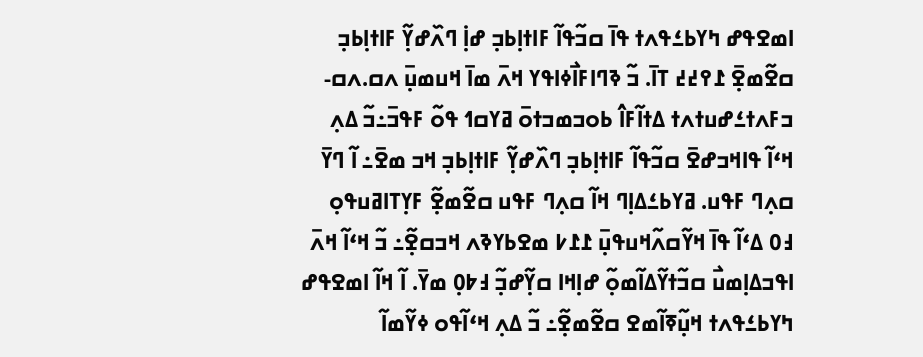ߊߘߐߟߝ ߤߌߕߑߟߍߙ ߟߊ߫ ߛߏ߬ߟߊ߬ ߓߊߙߊ߲ߕߏ߲ ߝߊ߲߭ ߣߍ߰ߝߌ߲߬ ߓߊߙߊ߲ߕߏ߲ ߛߐ߬ߘߐ߲߫ ߁߉߄߄ ߠߊ߫. ߏ߬ ߢߣߊߓߊ߯ߦߊߟߌ ߞߍ߫ ߘߊ߫ ߞߎߘߎ߲߫ ߍߛ.ߍߛ- ߏߓߍߙߑߝߎߙߍߙ ߡߙߊ߬ߓߊ߮ ߕߋߏߘߏߙߋ߫ ߥߌߛߗ ߟߋ߬ ߓߟߏ߫߸ߏ߬ ߡߍ߲ ߞߵߊ߬ ߟߊߞߏߝߐ߫ ߛߏ߬ߟߊ߬ ߓߊߙߊ߲ߕߏ߲ ߣߍ߰ߝߌ߲߬ ߓߊߙߊ߲ߕߏ߲ ߞߏ ߘߐ߫߸ ߊ߬ ߣߌ߫ ߛߍ߲ߣ ߓߟߎ. ߥߌߕߑߡߊ߲ߣ ߞߊ߬ ߛߍ߲ߣ ߓߟߎ ߛߐ߬ߘߐ߲߬ ߓߌ߲ߠߊߥߎߟߋ߲ ߃߀ ߡߵߊ߬ ߟߊ߫ ߞߌ߬ߛߍ߬ߞߎߟߎ߲߫ ߁߁߇ ߘߐߕߌߢߍ ߞߏߛߐ߲߬߸ ߏ߬ ߞߵߊ߬ ߞߍ߫ ߊߟߏߡߊ߲ߘߎ߯ ߛߏ߬ߙߌ߬ߡߊ߬ߘߋ߲߬ ߝߊ߲ߞߊ ߛߌ߲߬ߝߏ߲߬ ߃߈߀߲ ߘߌ߫. ߊ߬ ߞߊ߬ ߊߘߐߟߝ ߤߌߕߑߟߍߙ ߞߎ߲߬ߧߊ߬ߘߐ ߛߐ߬ߘߐ߲߬߸ ߏ߬ ߡߍ߲ ߞߵߊ߬ߟߋ ߦߌ߬ߘߊ߬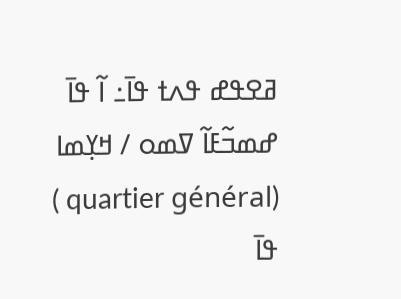ߥߐߟߝ ߟߍߙ ߟߊ߫߸ ߊ߬ ߟߊ߫ ߝߘߏ߬ߓߊ߬ ߜߘߋ / ߞߌ߲ߘߊ (quartier général ) ߟߊ߫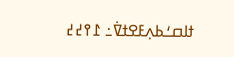ߙߊߛߑߕߍ߲ߓߐߙߜ߭߸ ߁߉߄߄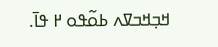ߞߏ߲ߞߏߜߍ ߕߋ߬ߟߋ ߂ ߟߊ߫.